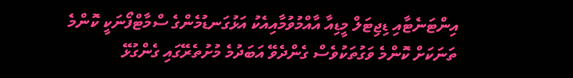އިންޓަނެޓާއި ޑިޖިޓަލް މީޑިއާ އާއްމުވުމާއިއެކު އަޅުގަނޑުމެންގެ ސްމާޓްފޯނަކީ ކޮންމެ ތަނަކަށް ކޮންމެ ވަގުތަކުވެސް ގެންދެވޭ އަބަދުމެ މުށުތެރޭގައި ގެންގުޅޭ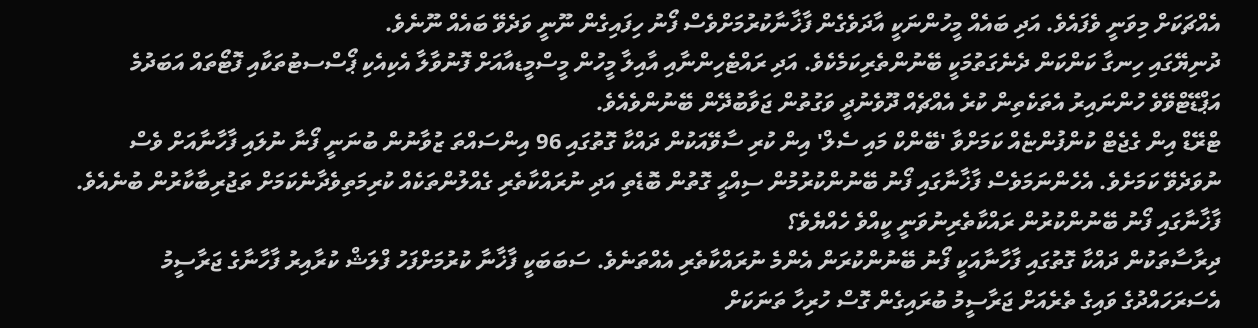އެއްޗަކަށް މިވަނީ ވެފައެވެ. އަދި ބައެއް މީހުންނަކީ އާދަވެގެން ފާޚާނާކުރުމަށްވެސް ފޯނު ހިފައިގެން ނޫނީ ވަދެވޭ ބައެއް ނޫނެވެ.
ދުނިޔޭގައި ހިނގާ ކަންކަން ދެނެގަތުމަކީ ބޭނުންތެރިކަމެކެވެ. އަދި ރައްޓެހިންނާއި އާއިލާ މީހުން މީސްމީޑއާއަށް ފޮނުވާލާ އެކިއެކި ޕޯސްސޓުތަކާއި ފޮޓޯތައް އަބަދުމެ އަޕްޑޭޓްވޭވެ ހުންނައިރު އެތަކެތިން ކުރެ އެއްޗެއް ދޫވެނުދީ ވަގުތުން ޖަވާބުދޭން ބޭނުންވެއެވެ.
ޓްރޭޑް އިން ގެޖެޓް ކުންފުންޏެއް ކަމަށްވާ 'ބޭންކް މައި ސެލް' އިން ކުރި ސާވޭއަކުން ދައްކާ ގޮތުގައި 96 އިންސައްތަ ޒުވާނުން ބުނަނީ ފޯނާ ނުލައި ފާހާނާއަށް ވެސް ނުވަދެވޭ ކަމަށެވެ. އެހެންނަމަވެސް ފާޚާނާގައި ފޯނު ބޭނުންކުރުމުން ސިއްޙީ ގޮތުން ބޮޑެތި އަދި ނުރައްކާތެރި ގެއްލުންތަކެއް ކުރިމަތިވެދާނެކަމަށް ތަޖުރިބާކާރުން ބުނެއެވެ.
ފާޚާނާގައި ފޯނު ބޭނުންކުރުން ރައްކާތެރިނުވަނީ ކީއްވެ ހެއްޔެވެ؟
ދިރާސާތަކުން ދައްކާ ގޮތުގައި ފާހާނާއަކީ ފޯނު ބޭނުންކުރަން އެންމެ ނުރައްކާތެރި އެއްތަނެވެ. ސަބަބަކީ ފާޚާނާ ކުރުމަށްފަހު ފްލަޝް ކުރާއިރު ފާހާނާގެ ޖަރާސީމު އެސަރަހައްދުގެ ވައިގެ ތެރެއަށް ޖަރާސީމު ބުރައިގެން ގޮސް ހުރިހާ ތަނަކަށް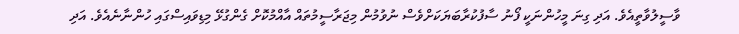ވާސީލުވާތީއެވެ. އަދި ގިނަ މީހުންނަކީ ފޯނު ސާފުކުރާބަޔަކަށްވެސް ނުވުމުން މިޖަރާސީމުތައް އާއްމުކޮށް ގެންގުޅޭ މިޑިވައިސްގައި ހުންނާނެއެވެ. އަދި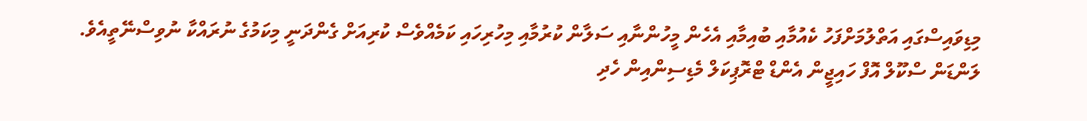މިޑިވައިސްގައި އަތްލުމަށްފަހު ކެއުމާއި ބުއިމާއި އެހެން މީހުންނާއި ސަލާން ކުރުމާއި މިހުރިހައި ކަމެއްވެސް ކުރިއަށް ގެންދަނީ މިކަމުގެ ނުރައްކާ ނުވިސްނޭތީއެވެ.
ލަންޑަން ސްކޫލް އޮފް ހައިޖީން އެންޑް ޓްރޮޕިކަލް މެޑިސިންއިން ހެދި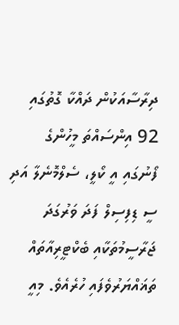ދިރާސާއަކުން ދައްކާ ގޮތުގައި 92 އިންސައްތަ މީހުންގެ ފޯނުގައި އީ ކޯލީ، ސެލްމޮނެލާ އަދި ސީ ޑިފިސިލް ފަދަ ވަރުގަދަ ޖަރާސީމުތަކާއި ބެކްޓީރިއާތައް ތަޣައްޔަރުވެފައި ހުރެއެވެ. މިއީ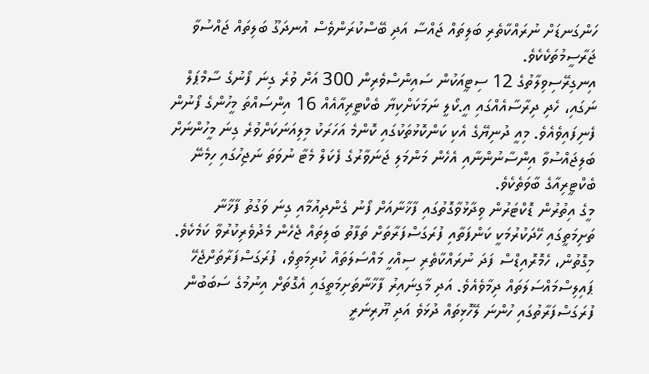ހަންގަނޑަށް ނުރައްކާތެރި ބަލިތައް ޖައްސާ އަދި ބޭސްކުރަންވެސް އުނދަގޫ ބަލިތައް ޖައްސުވާ ޖަރާސީމުތަކެކެވެ.
އިނގިރޭސިވިލާތުގެ 12 ސިޓީއަކުން ސައިންސްވެރިން 300 އަށް ވުރެ ގިނަ ފޯނުގެ ސާމްޕަލް ނަގައި، ހެދި ދިރާސާއެއްގައި އީ.ކޯލީ ނަމަކަށްކިޔާ ބެކްޓީރިއާއެއް 16 އިންސައްތަ މީހުންގެ ފޯނުން ފެނިފައިވެއެވެ. މިއީ ދުނިޔޭގެ އެކި ކަންކޮޅުތަކުގައި ކޮންމެ އަހަރަކު މިލިއަނަކަށްވުރެ ގިނަ މީހުންނަށް ބަލިޖައްސުވާ އިންސާނުންނާއި އެހެން މަންމަލި ޖަނަވާރުގެ ފެކަލް މެޓާ ނުވަތަ ނަޖިހުގައި ހިމެނޭ ބެކްޓީރިއާގެ ބާވަތެކެވެ.
މީގެ އިތުރުން ޑޮކްޓަރުން ވިދާޅުވާގޮތުގައި ފާޚާނާއަށް ފޯނު ގެންދިއުމާއި ގިނަ ވަގުތު ފާޚާނާ ތަށިމަތީގައި ހޭދަކުރުމަކީ ކަންފަތާއި ފުރަގަސްފަރާތަށް ތަފާތު ބަލިތައް ޖެހެން މެދުވެރިކުރުވާ ކަމެކެވެ. މިގޮތުން، ހެމޮރޮއިޑްސް ފަދަ ނުރައްކާތެރި ސިއްހީ މައްސަލަތައް ކުރިމަތިވެ، ފުރަގަސްފަރާތަށްޖެހޭ ޕައިލިސްމައްސަލަތައް ދިމާވެއެވެ. އަދި މާގިނައިރު ފާޚާނާތަށިމަތީގައި އެގޮތަށް އިނުމުގެ ސަބަބުން ފުރަގަސްފަރާތުގައި ހުންނަ ލޭހޮޅިތައް ދުޅަވެ އަދި ޔޫރިނަރީ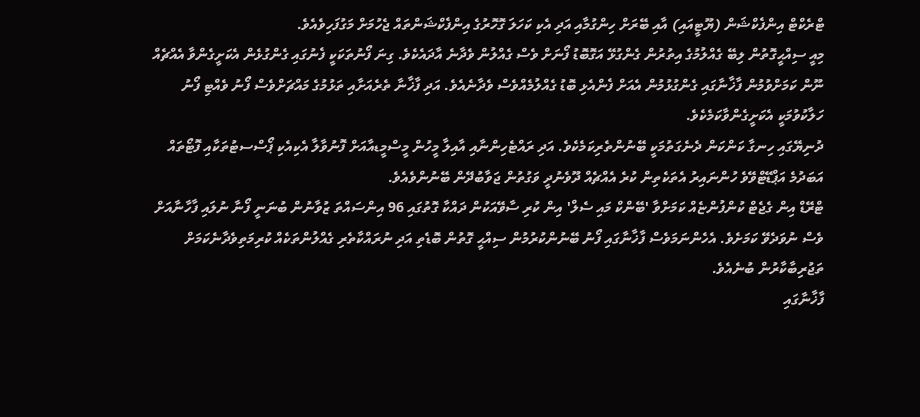ޓްރެކްޓް އިންފެކްޝަން (ޔޫޓީއައި) އާއި ބޭރަށް ހިންގުމާއި އަދި އެކި ކަހަލަ ގޮހޮރުގެ އިންފެކްޝަންތައް ޖެހުމަށް މަގުފަހިވެއެވެ.
މިއީ ސިއްޙީގޮތުން ލިބޭ ގެއްލުމުގެ އިތުރުން ގެންގުޅޭ އަގޮބޮޑު ފޯނަށް ވެސް ގެއްލުން ވެދާނެ އާދައެކެވެ. ގިނަ ފޯނުތަކަކީ ފެނުގައި ގެންގުޅެން އެކަށީގެންވާ އެއްޗެއް ނޫން ކަމަށްވުމުން ފާޚާނާގައި ގެންގުޅުމުން އެއަށް ފެންއެޅި ބޮޑު ގެއްލުމެއްވެސް ވެދާނެއެވެ. އަދި ފާޚާނާ ތެރެއަށާއި ތަޅުމުގެ މައްޗަށްވެސް ފޯނު ވެއްޓި ފޯނު ހަލާކުވުމަކީ އެކަށީގެންވާކަމެކެވެ.
ދުނިޔޭގައި ހިނގާ ކަންކަން ދެނެގަތުމަކީ ބޭނުންތެރިކަމެކެވެ. އަދި ރައްޓެހިންނާއި އާއިލާ މީހުން މީސްމީޑއާއަށް ފޮނުވާލާ އެކިއެކި ޕޯސްސޓުތަކާއި ފޮޓޯތައް އަބަދުމެ އަޕްޑޭޓްވޭވެ ހުންނައިރު އެތަކެތިން ކުރެ އެއްޗެއް ދޫވެނުދީ ވަގުތުން ޖަވާބުދޭން ބޭނުންވެއެވެ.
ޓްރޭޑް އިން ގެޖެޓް ކުންފުންޏެއް ކަމަށްވާ 'ބޭންކް މައި ސެލް' އިން ކުރި ސާވޭއަކުން ދައްކާ ގޮތުގައި 96 އިންސައްތަ ޒުވާނުން ބުނަނީ ފޯނާ ނުލައި ފާހާނާއަށް ވެސް ނުވަދެވޭ ކަމަށެވެ. އެހެންނަމަވެސް ފާޚާނާގައި ފޯނު ބޭނުންކުރުމުން ސިއްޙީ ގޮތުން ބޮޑެތި އަދި ނުރައްކާތެރި ގެއްލުންތަކެއް ކުރިމަތިވެދާނެކަމަށް ތަޖުރިބާކާރުން ބުނެއެވެ.
ފާޚާނާގައި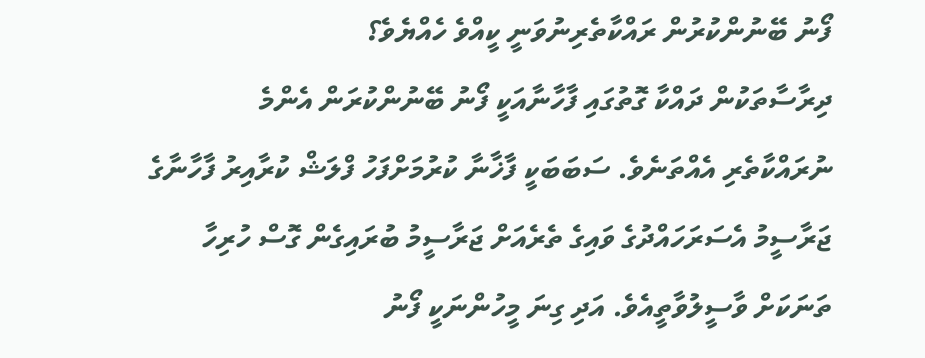ފޯނު ބޭނުންކުރުން ރައްކާތެރިނުވަނީ ކީއްވެ ހެއްޔެވެ؟
ދިރާސާތަކުން ދައްކާ ގޮތުގައި ފާހާނާއަކީ ފޯނު ބޭނުންކުރަން އެންމެ ނުރައްކާތެރި އެއްތަނެވެ. ސަބަބަކީ ފާޚާނާ ކުރުމަށްފަހު ފްލަޝް ކުރާއިރު ފާހާނާގެ ޖަރާސީމު އެސަރަހައްދުގެ ވައިގެ ތެރެއަށް ޖަރާސީމު ބުރައިގެން ގޮސް ހުރިހާ ތަނަކަށް ވާސީލުވާތީއެވެ. އަދި ގިނަ މީހުންނަކީ ފޯނު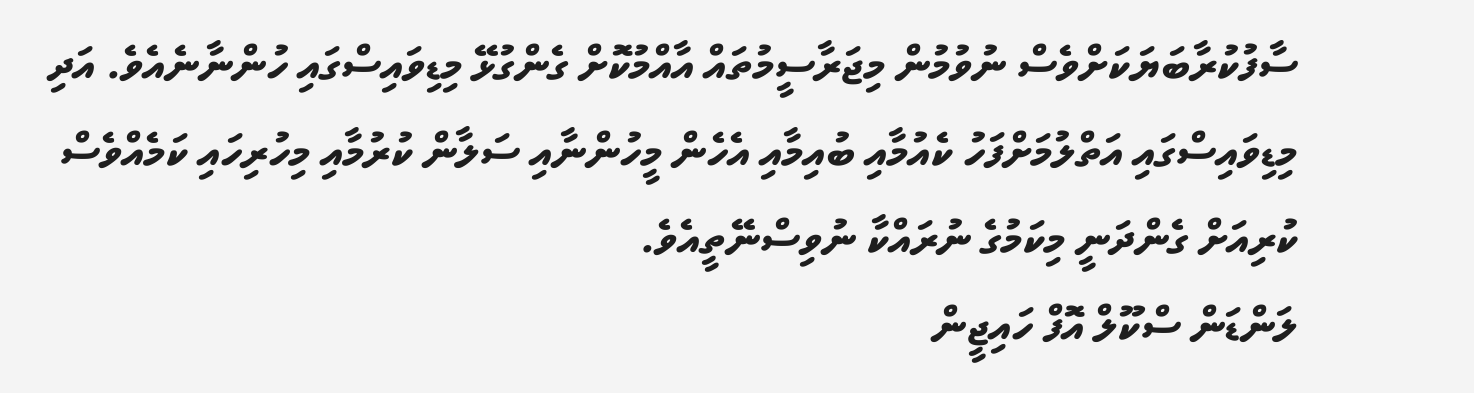ސާފުކުރާބަޔަކަށްވެސް ނުވުމުން މިޖަރާސީމުތައް އާއްމުކޮށް ގެންގުޅޭ މިޑިވައިސްގައި ހުންނާނެއެވެ. އަދި މިޑިވައިސްގައި އަތްލުމަށްފަހު ކެއުމާއި ބުއިމާއި އެހެން މީހުންނާއި ސަލާން ކުރުމާއި މިހުރިހައި ކަމެއްވެސް ކުރިއަށް ގެންދަނީ މިކަމުގެ ނުރައްކާ ނުވިސްނޭތީއެވެ.
ލަންޑަން ސްކޫލް އޮފް ހައިޖީން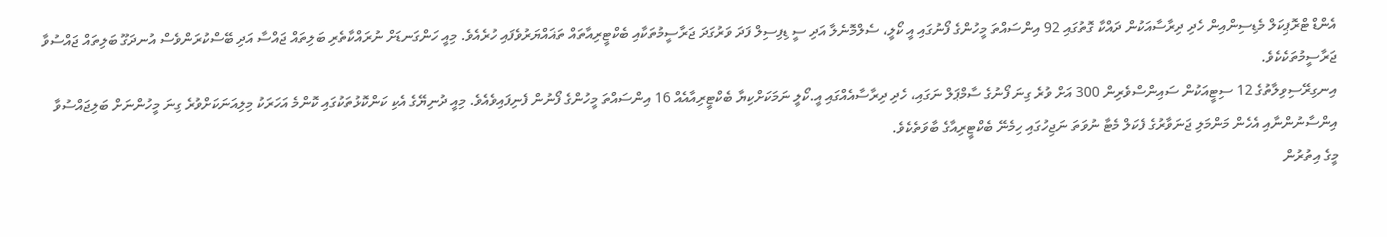އެންޑް ޓްރޮޕިކަލް މެޑިސިންއިން ހެދި ދިރާސާއަކުން ދައްކާ ގޮތުގައި 92 އިންސައްތަ މީހުންގެ ފޯނުގައި އީ ކޯލީ، ސެލްމޮނެލާ އަދި ސީ ޑިފިސިލް ފަދަ ވަރުގަދަ ޖަރާސީމުތަކާއި ބެކްޓީރިއާތައް ތަޣައްޔަރުވެފައި ހުރެއެވެ. މިއީ ހަންގަނޑަށް ނުރައްކާތެރި ބަލިތައް ޖައްސާ އަދި ބޭސްކުރަންވެސް އުނދަގޫ ބަލިތައް ޖައްސުވާ ޖަރާސީމުތަކެކެވެ.
އިނގިރޭސިވިލާތުގެ 12 ސިޓީއަކުން ސައިންސްވެރިން 300 އަށް ވުރެ ގިނަ ފޯނުގެ ސާމްޕަލް ނަގައި، ހެދި ދިރާސާއެއްގައި އީ.ކޯލީ ނަމަކަށްކިޔާ ބެކްޓީރިއާއެއް 16 އިންސައްތަ މީހުންގެ ފޯނުން ފެނިފައިވެއެވެ. މިއީ ދުނިޔޭގެ އެކި ކަންކޮޅުތަކުގައި ކޮންމެ އަހަރަކު މިލިއަނަކަށްވުރެ ގިނަ މީހުންނަށް ބަލިޖައްސުވާ އިންސާނުންނާއި އެހެން މަންމަލި ޖަނަވާރުގެ ފެކަލް މެޓާ ނުވަތަ ނަޖިހުގައި ހިމެނޭ ބެކްޓީރިއާގެ ބާވަތެކެވެ.
މީގެ އިތުރުން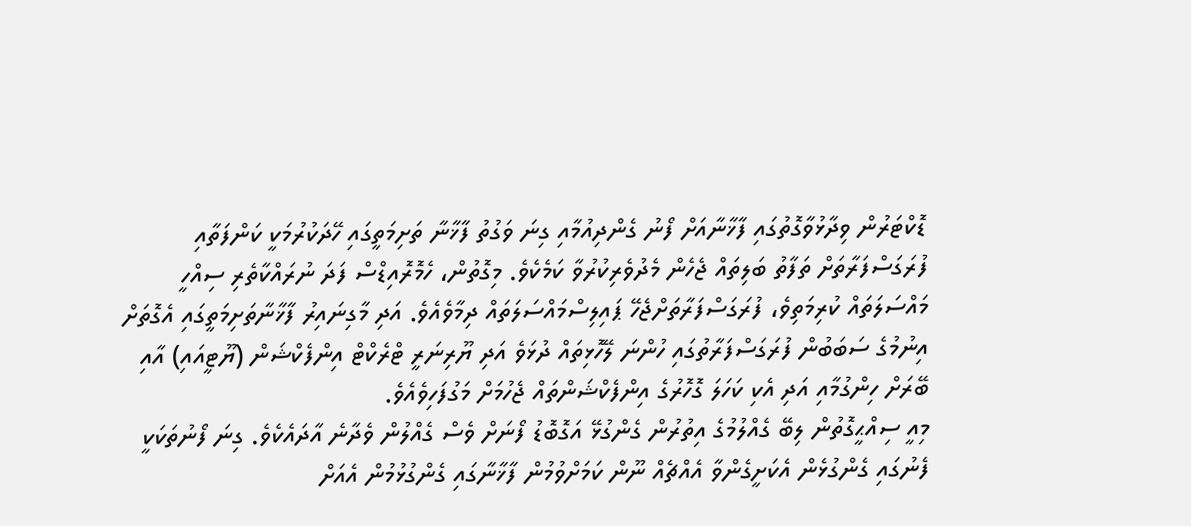ޑޮކްޓަރުން ވިދާޅުވާގޮތުގައި ފާޚާނާއަށް ފޯނު ގެންދިއުމާއި ގިނަ ވަގުތު ފާޚާނާ ތަށިމަތީގައި ހޭދަކުރުމަކީ ކަންފަތާއި ފުރަގަސްފަރާތަށް ތަފާތު ބަލިތައް ޖެހެން މެދުވެރިކުރުވާ ކަމެކެވެ. މިގޮތުން، ހެމޮރޮއިޑްސް ފަދަ ނުރައްކާތެރި ސިއްހީ މައްސަލަތައް ކުރިމަތިވެ، ފުރަގަސްފަރާތަށްޖެހޭ ޕައިލިސްމައްސަލަތައް ދިމާވެއެވެ. އަދި މާގިނައިރު ފާޚާނާތަށިމަތީގައި އެގޮތަށް އިނުމުގެ ސަބަބުން ފުރަގަސްފަރާތުގައި ހުންނަ ލޭހޮޅިތައް ދުޅަވެ އަދި ޔޫރިނަރީ ޓްރެކްޓް އިންފެކްޝަން (ޔޫޓީއައި) އާއި ބޭރަށް ހިންގުމާއި އަދި އެކި ކަހަލަ ގޮހޮރުގެ އިންފެކްޝަންތައް ޖެހުމަށް މަގުފަހިވެއެވެ.
މިއީ ސިއްޙީގޮތުން ލިބޭ ގެއްލުމުގެ އިތުރުން ގެންގުޅޭ އަގޮބޮޑު ފޯނަށް ވެސް ގެއްލުން ވެދާނެ އާދައެކެވެ. ގިނަ ފޯނުތަކަކީ ފެނުގައި ގެންގުޅެން އެކަށީގެންވާ އެއްޗެއް ނޫން ކަމަށްވުމުން ފާޚާނާގައި ގެންގުޅުމުން އެއަށް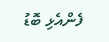ފެންއެޅި ބޮޑު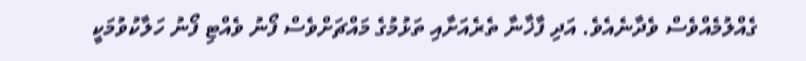ގެއްލުމެއްވެސް ވެދާނެއެވެ. އަދި ފާޚާނާ ތެރެއަށާއި ތަޅުމުގެ މައްޗަށްވެސް ފޯނު ވެއްޓި ފޯނު ހަލާކުވުމަކީ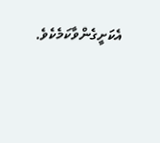އެކަށީގެންވާކަމެކެވެ.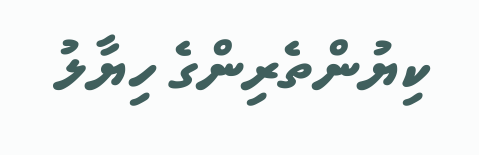ކިޔުންތެރިންގެ ހިޔާލު